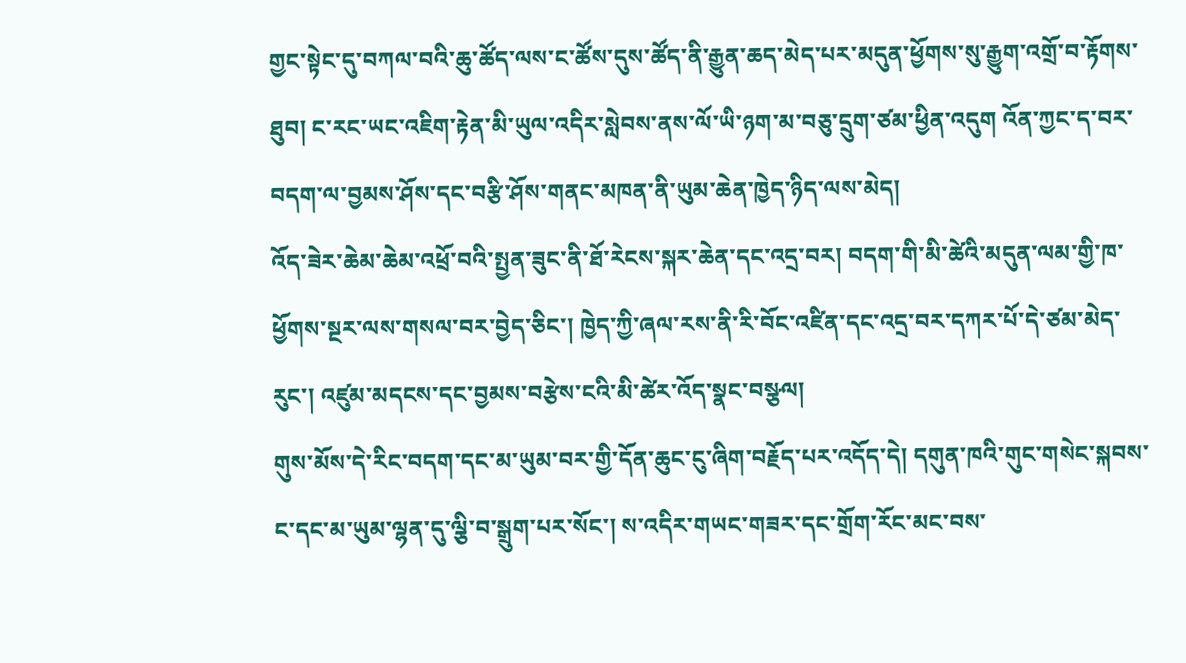གྱང་སྟེང་དུ་བཀལ་བའི་ཆུ་ཚོད་ལས་ང་ཚོས་དུས་ཚོད་ནི་རྒྱུན་ཆད་མེད་པར་མདུན་ཕྱོགས་སུ་རྒྱུག་འགྲོ་བ་རྟོགས་ཐུབ། ང་རང་ཡང་འཇིག་རྟེན་མི་ཡུལ་འདིར་སླེབས་ནས་ལོ་ཡི་ཉག་མ་བཅུ་དྲུག་ཙམ་ཕྱིན་འདུག འོན་ཀྱང་ད་བར་བདག་ལ་བྱམས་ཤོས་དང་བརྩི་ཤོས་གནང་མཁན་ནི་ཡུམ་ཆེན་ཁྱེད་ཉིད་ལས་མེད།
འོད་ཟེར་ཆེམ་ཆེམ་འཕྲོ་བའི་སྤྱན་ཟུང་ནི་ཐོ་རེངས་སྐར་ཆེན་དང་འདྲ་བར། བདག་གི་མི་ཚེའི་མདུན་ལམ་གྱི་ཁ་ཕྱོགས་སྔར་ལས་གསལ་བར་བྱེད་ཅིང་། ཁྱེད་ཀྱི་ཞལ་རས་ནི་རི་བོང་འཛིན་དང་འདྲ་བར་དཀར་པོ་དེ་ཙམ་མེད་རུང་། འཛུམ་མདངས་དང་བྱམས་བརྩེས་ངའི་མི་ཚེར་འོད་སྣང་བསྩལ།
གུས་མོས་དེ་རིང་བདག་དང་མ་ཡུམ་བར་གྱི་དོན་ཆུང་ངུ་ཞིག་བརྗོད་པར་འདོད་དེ། དགུན་ཁའི་གུང་གསེང་སྐབས་ང་དང་མ་ཡུམ་ལྷན་དུ་ལྕི་བ་སྒྲུག་པར་སོང་། ས་འདིར་གཡང་གཟར་དང་གྲོག་རོང་མང་བས་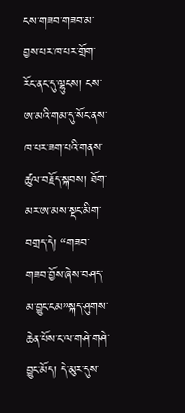ངས་གཟབ་གཟབ་མ་བྱས་པར་ཁ་པར་གྲོག་རོང་ནང་དུ་ལྷུངས། ངས་ཨ་མའི་གམ་དུ་སོང་ནས་ཁ་པར་ཟག་པའི་གནས་ཚུལ་བརྗོད་སྐབས། ཐོག་མར་ཨ་མས་སྡང་མིག་བགྲད་དེ། “གཟབ་གཟབ་བྱོས་ཞེས་བཤད་མ་བྱུང་ངམ”སྐད་ཤུགས་ཆེན་པོས་ང་ལ་གཤེ་གཤེ་བྱུང་མོད། དེ་མུར་དུས་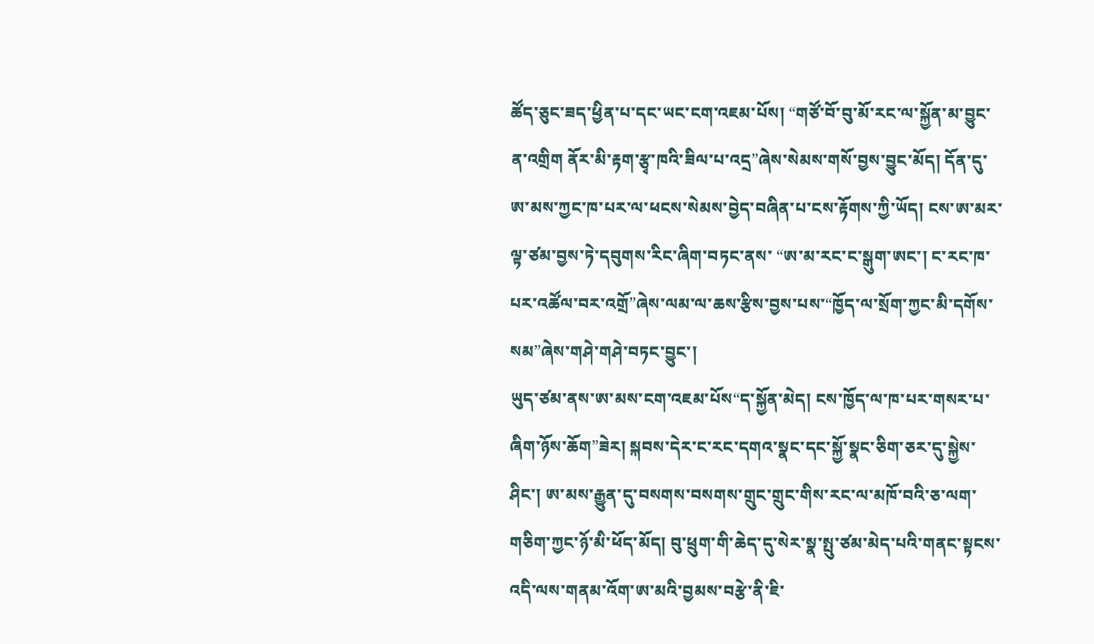ཚོད་ཅུང་ཟད་ཕྱིན་པ་དང་ཡང་ངག་འཇམ་པོས། “གཙོ་བོ་བུ་མོ་རང་ལ་སྐྱོན་མ་བྱུང་ན་འགྲིག ནོར་མི་རྟག་རྩྭ་ཁའི་ཟིལ་པ་འདྲ”ཞེས་སེམས་གསོ་བྱས་བྱུང་མོད། དོན་དུ་ཨ་མས་ཀྱང་ཁ་པར་ལ་ཕངས་སེམས་བྱེད་བཞིན་པ་ངས་རྟོགས་ཀྱི་ཡོད། ངས་ཨ་མར་ལྟ་ཙམ་བྱས་ཏེ་དབུགས་རིང་ཞིག་བཏང་ནས་ “ཨ་མ་རང་ང་སྒུག་ཨང་། ང་རང་ཁ་པར་འཚོལ་བར་འགྲོ”ཞེས་ལམ་ལ་ཆས་རྩིས་བྱས་པས་“ཁྱོད་ལ་སྲོག་ཀྱང་མི་དགོས་སམ”ཞེས་གཤེ་གཤེ་བཏང་བྱུང་།
ཡུད་ཙམ་ནས་ཨ་མས་ངག་འཇམ་པོས“ད་སྐྱོན་མེད། ངས་ཁྱོད་ལ་ཁ་པར་གསར་པ་ཞིག་ཉོས་ཆོག”ཟེར། སྐབས་དེར་ང་རང་དགའ་སྣང་དང་སྐྱོ་སྣང་ཅིག་ཅར་དུ་སྐྱེས་ཤིང་། ཨ་མས་རྒྱུན་དུ་བསགས་བསགས་གྲུང་གྲུང་གིས་རང་ལ་མཁོ་བའི་ཅ་ལག་གཅིག་ཀྱང་ཉོ་མི་ཕོད་མོད། བུ་ཕྲུག་གི་ཆེད་དུ་སེར་སྣ་སྤུ་ཙམ་མེད་པའི་གནང་སྟངས་འདི་ལས་གནམ་འོག་ཨ་མའི་བྱམས་བརྩེ་ནི་ཇི་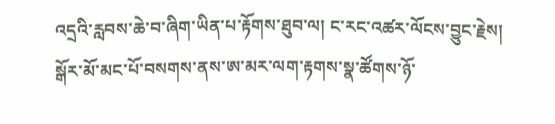འདྲའི་རླབས་ཆེ་བ་ཞིག་ཡིན་པ་རྟོགས་ཐུབ་ལ། ང་རང་འཚར་ལོངས་བྱུང་རྗེས། སྒོར་མོ་མང་པོ་བསགས་ནས་ཨ་མར་ལག་རྟགས་སྣ་ཚོགས་ཉོ་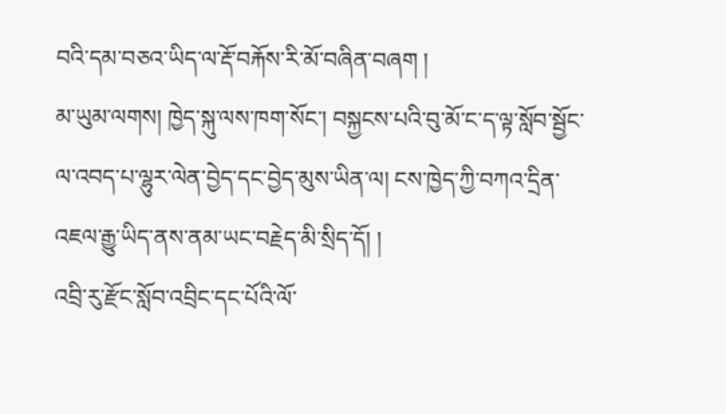བའི་དམ་བཅའ་ཡིད་ལ་རྡོ་བརྐོས་རི་མོ་བཞིན་བཞག །
མ་ཡུམ་ལགས། ཁྱེད་སྐུ་ལས་ཁག་སོང་། བསྐྱངས་པའི་བུ་མོ་ང་ད་ལྟ་སློབ་སྦྱོང་ལ་འབད་པ་ལྷུར་ལེན་བྱེད་དང་བྱེད་མུས་ཡིན་ལ། ངས་ཁྱེད་ཀྱི་བཀའ་དྲིན་འཇལ་རྒྱུ་ཡིད་ནས་ནམ་ཡང་བརྗེད་མི་སྲིད་དོ། །
འབྲི་རུ་རྫོང་སློབ་འབྲིང་དང་པོའི་ལོ་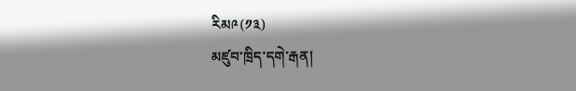རིམ༩(༡༣)
མཛུབ་ཁྲིད་དགེ་རྒན།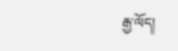རྒྱ་ལོད།